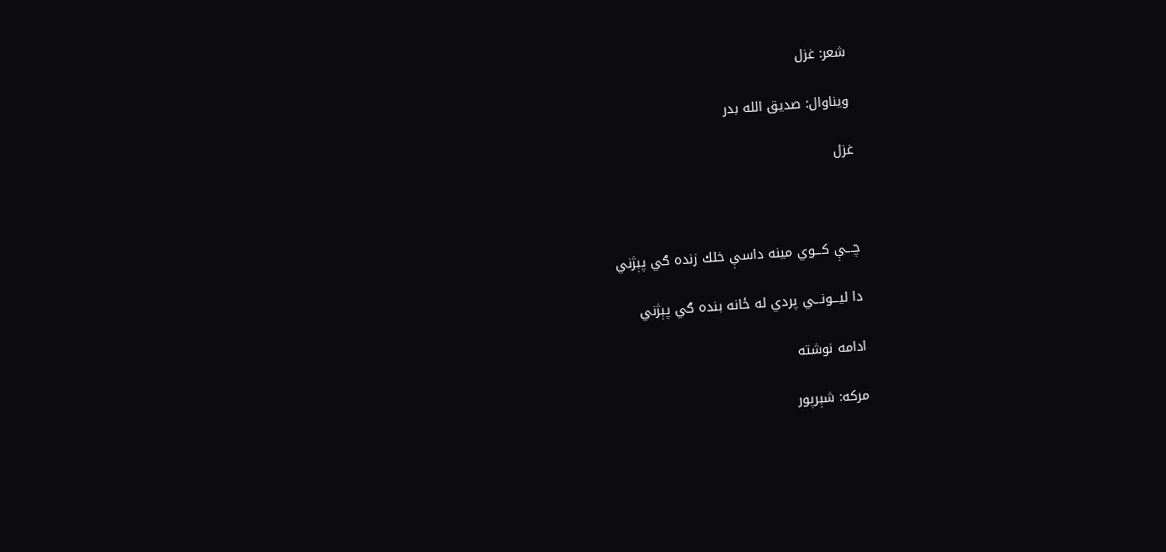شعر: غزل

ويناوال: صديق الله بدر

غزل



چـــې كـــوي مينه داسې خلك زنده ګي پېژني

دا ليـــونـــي پردي له ځانه بنده ګي پېژني

ادامه نوشته

مرکه: شېرپور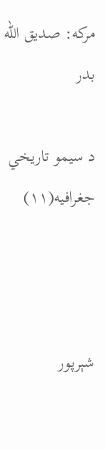مركه: صديق الله بدر

د سيمو تاريخي جغرافيه(۱۱)



شېرپور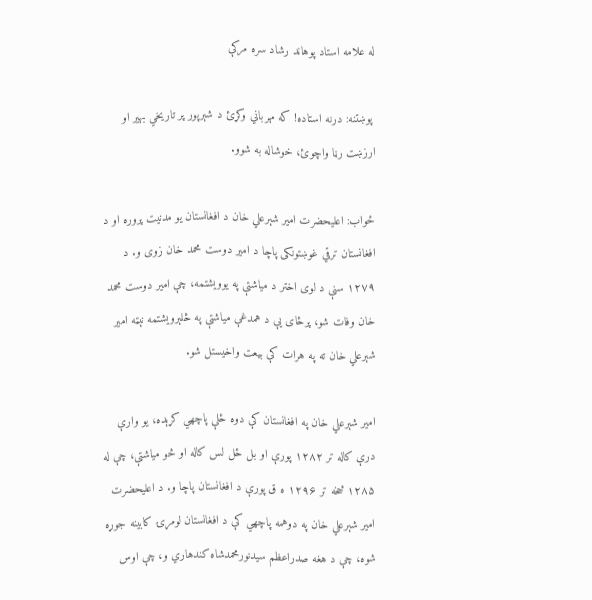له علامه استاد پوهاند رشاد سره مركې

 پوښتنه: درنه استاده! كه مهرباني وكړئ د شېرپور پر تاريخي بهير او ارزښت رڼا واچوئ، خوشاله به شوو.

ځواب: اعليحضرت امير شېرعلي خان د افغانستان يو مدنيت پروره او د افغانستان ترقي غوښتونكى پاچا د امير دوست محمد خان زوى و. د ۱۲۷۹ سنې د لوى اختر د مياشتې په يوويشتمه، چې امير دوست محمد خان وفات شو، پرځاى يې د همدغې مياشتې په څلېرويشتمه نېټه امير شېرعلي خان ته په هرات كې بيعت واخيستل شو.

امير شېرعلي خان په افغانستان كې دوه ځلې پاچهي كړېده، يو وارې درې كاله تر ۱۲۸۲ پورې او بل ځل لس كاله او څو مياشتې، چې له ۱۲۸۵ څخه تر ۱۲۹۶ ه ق پورې د افغانستان پاچا و. د اعليحضرت امير شېرعلي خان په دوهمه پاچهي كې د افغانستان لومړۍ كابينه جوړه شوه، چې د هغه صدراعظم سيدنورمحمدشاه كندهاري و، چې اوس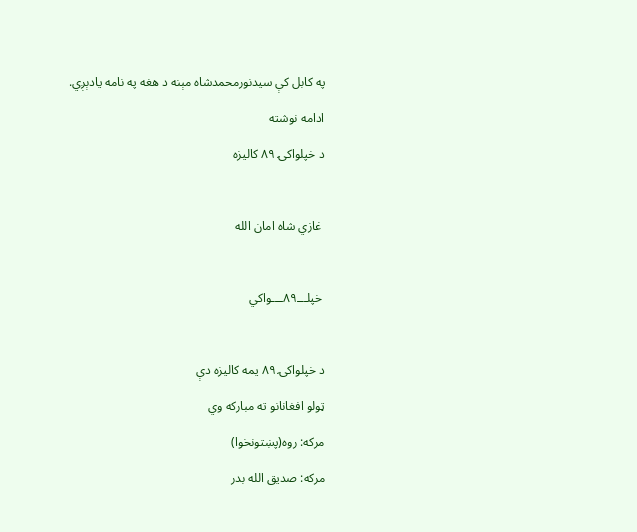په كابل كې سيدنورمحمدشاه مېنه د هغه په نامه يادېږي.

ادامه نوشته

د خپلواكۍ ۸۹ كاليزه



 غازي شاه امان الله



 خپلـــ۸۹ـــواكي



د خپلواكۍ ۸۹ يمه كاليزه دې

ټولو افغانانو ته مباركه وي

مركه: روه(پښتونخوا)

مركه: صديق الله بدر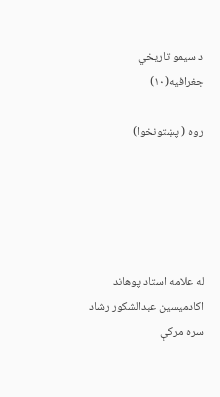د سيمو تاريخي جغرافيه(۱۰)

روه ( پښتونخوا)





له علامه استاد پوهاند اكادميسين عبدالشكور رشاد سره مركې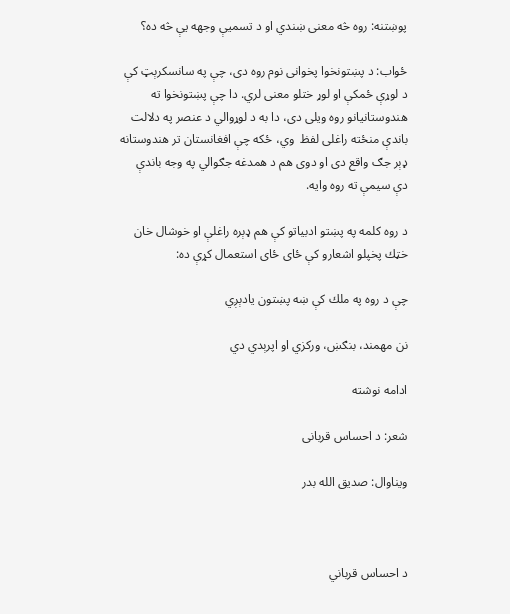پوښتنه: روه څه معنى ښندي او د تسميې وجهه يې څه ده؟

ځواب: د پښتونخوا پخوانى نوم روه دى، چې په سانسكرېټ كې د لوړې ځمكې او لوړ ختلو معنى لري. دا چې پښتونخوا ته هندوستانيانو روه ويلى دى، دا به د لوړوالي د عنصر په دلالت باندې منځته راغلى لفظ  وي، ځكه چې افغانستان تر هندوستانه ډېر جګ واقع دى او دوى هم د همدغه جګوالي په وجه باندې دې سيمې ته روه وايه.

د روه كلمه په پښتو ادبياتو كې هم ډېره راغلې او خوشال خان خټك پخپلو اشعارو كې ځاى ځاى استعمال كړې ده:

چې د روه په ملك كې ښه پښتون يادېږي

نن مهمند، بنګښ، وركزي او اپرېدي دي

ادامه نوشته

شعر: د احساس قربانی

ويناوال: صديق الله بدر



د احساس قرباني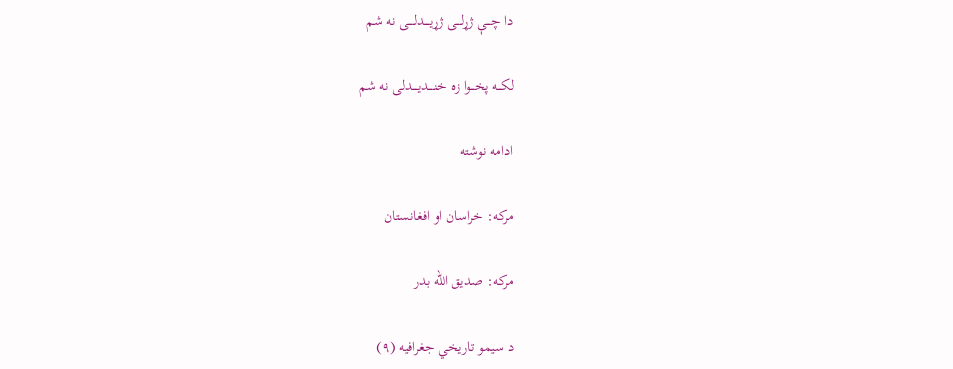دا چـــې ژړلـــى ژړيــــدلــــى نه شم

لكـــه پخـــوا زه خنــــديــــدلى نه شم

ادامه نوشته

مرکه: خراسان او افغانستان

مركه: صديق الله بدر

د سيمو تاريخي جغرافيه (۹)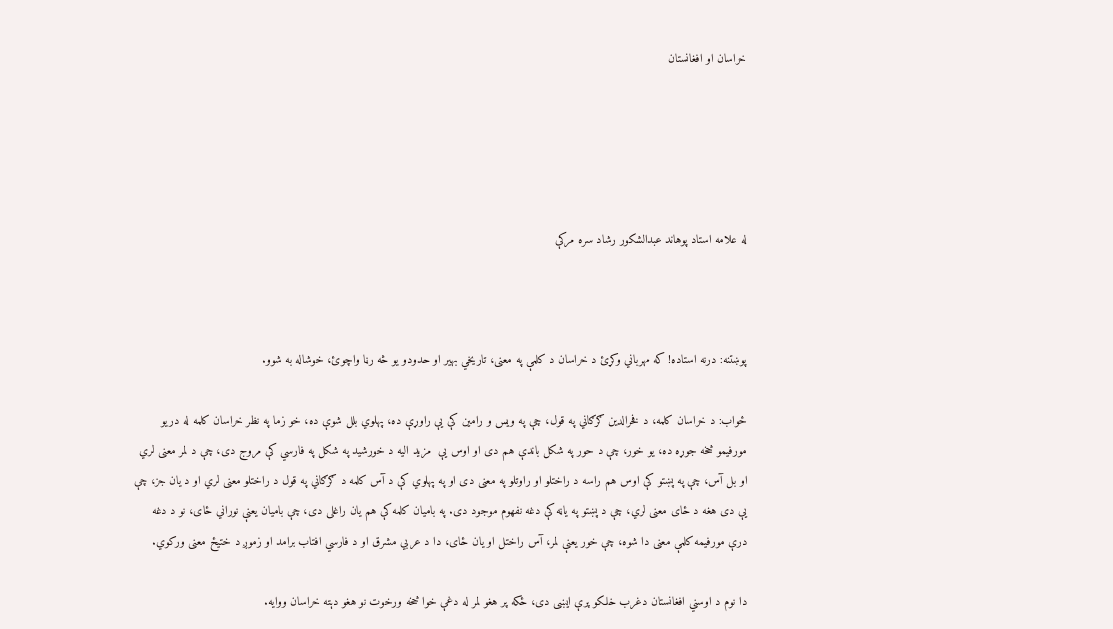خراسان او افغانستان





له علامه استاد پوهاند عبدالشكور رشاد سره مركې



پوښتنه: درنه استاده! كه مهرباني وكړئ د خراسان د كلمې په معنى، تاريخي بهير او حدودو يو څه رڼا واچوئ، خوشاله به شوو.

ځواب: د خراسان كلمه، د فخرالدين ګرګاني په قول، چې په ويس و رامين كې يې راوړې ده، پهلوي بلل شوې ده، خو زما په نظر خراسان كلمه له دريو مورفيمو څخه جوړه ده، يو خور، چې د حور په شكل باندې هم دى او اوس يې  مزيد اليه د خورشيد په شكل په فارسي كې مروج دى، چې د لمر معنى لري او بل آس، چې په پښتو كې اوس هم راسه د راختلو او راوتلو په معنى دى او په پهلوي كې د آس كلمه د ګرګاني په قول د راختلو معنى لري او د يان جز، چې يې دى هغه د ځاى معنى لري، چې د پښتو په ياڼه كې دغه نفهوم موجود دى. په باميان كلمه كې هم يان راغلى دى، چې باميان يعنې نوراني ځاى، نو د دغه درې مورفيمه كلمې معنى دا شوه، چې خور يعنې لمر، آس راختل او يان ځاى، دا د عربي مشرق او د فارسي افتاب برامد او زموږ د ختيځ معنى وركوي.

دا نوم د اوسني افغانستان دغرب خلكو پرې ايښى دى، ځكه پر هغو لمر له دغې خوا څخه ورخوت نو هغو دېته خراسان ووايه.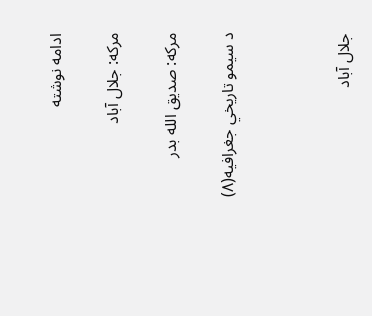ادامه نوشته

مرکه: جلال آباد

مركه: صديق الله بدر

د سيمو تاريخي جغرافيه(۸)



جلال آباد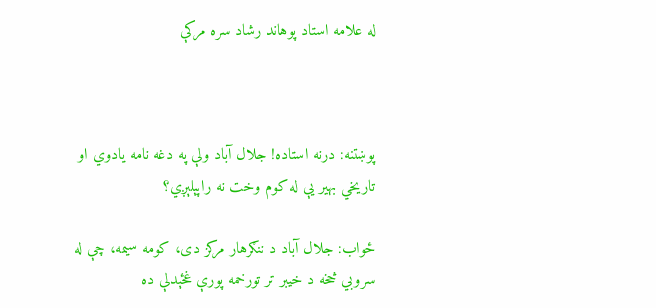له علامه استاد پوهاند رشاد سره مركې



پوښتنه: درنه استاده! جلال آباد ولې په دغه نامه يادوي او تاريخي بهير يې له كوم وخت نه راپېلېږي؟

ځواب: جلال آباد د ننګرهار مركز دى، كومه سيمه، چې له سروبي څخه د خيبر تر تورخمه پورې غځېدلې ده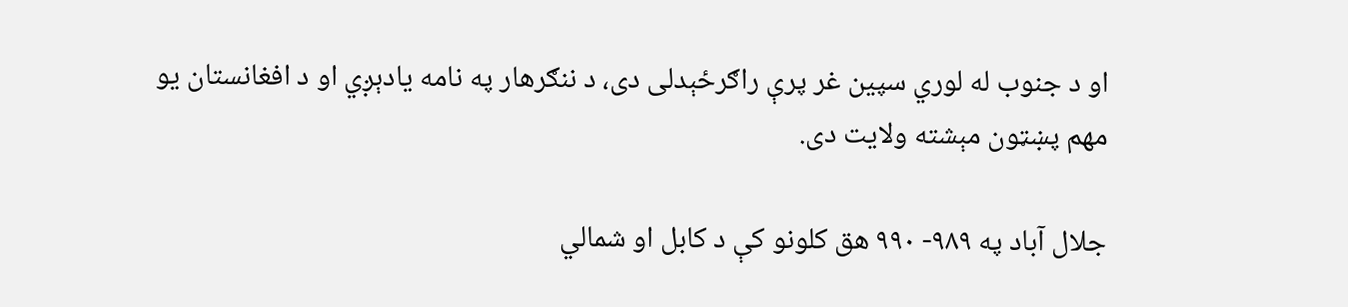او د جنوب له لوري سپين غر پرې راګرځېدلى دى، د ننګرهار په نامه يادېږي او د افغانستان يو مهم پښټون مېشته ولايت دى.

جلال آباد په ۹۸۹- ۹۹۰ هق كلونو كې د كابل او شمالي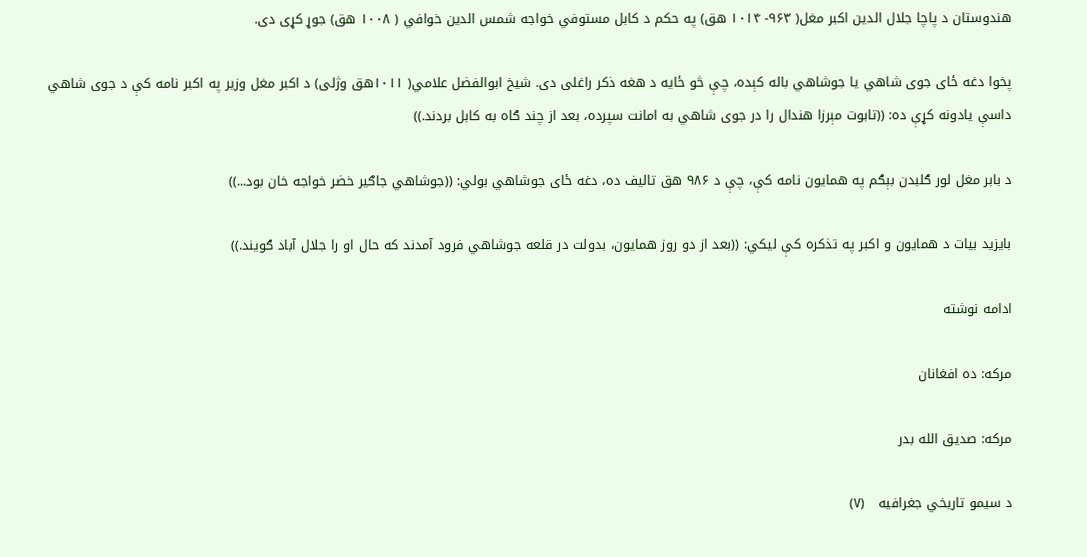هندوستان د پاچا جلال الدين اكبر مغل( ۹۶۳- ۱۰۱۴ هق) په حكم د كابل مستوفي خواجه شمس الدين خوافي ( ۱۰۰۸ هق) جوړ كړى دى.

پخوا دغه ځاى جوى شاهي يا جوشاهي باله كېده، چې څو ځايه د هغه ذكر راغلى دى. شيخ ابوالفضل علامي( ۱۰۱۱هق وژلى) د اكبر مغل وزير په اكبر نامه كې د جوى شاهي داسې يادونه كړې ده: ((تابوت مېرزا هندال را در جوى شاهي به امانت سپرده، بعد از چند ګاه به كابل بردند.))

د بابر مغل لور ګلبدن بېګم په همايون نامه كې، چې د ۹۸۶ هق تاليف ده، دغه ځاى جوشاهي بولي: ((جوشاهي جاګير خضر خواجه خان بود...))

بايزيد بيات د همايون و اكبر په تذكره كې ليكي: ((بعد از دو روز همايون، بدولت در قلعه جوشاهي فرود آمدند كه حال او را جلال آباد ګويند.))

ادامه نوشته

مرکه: ده افغانان

مركه: صديق الله بدر

د سيمو تاريخي جغرافيه   (۷)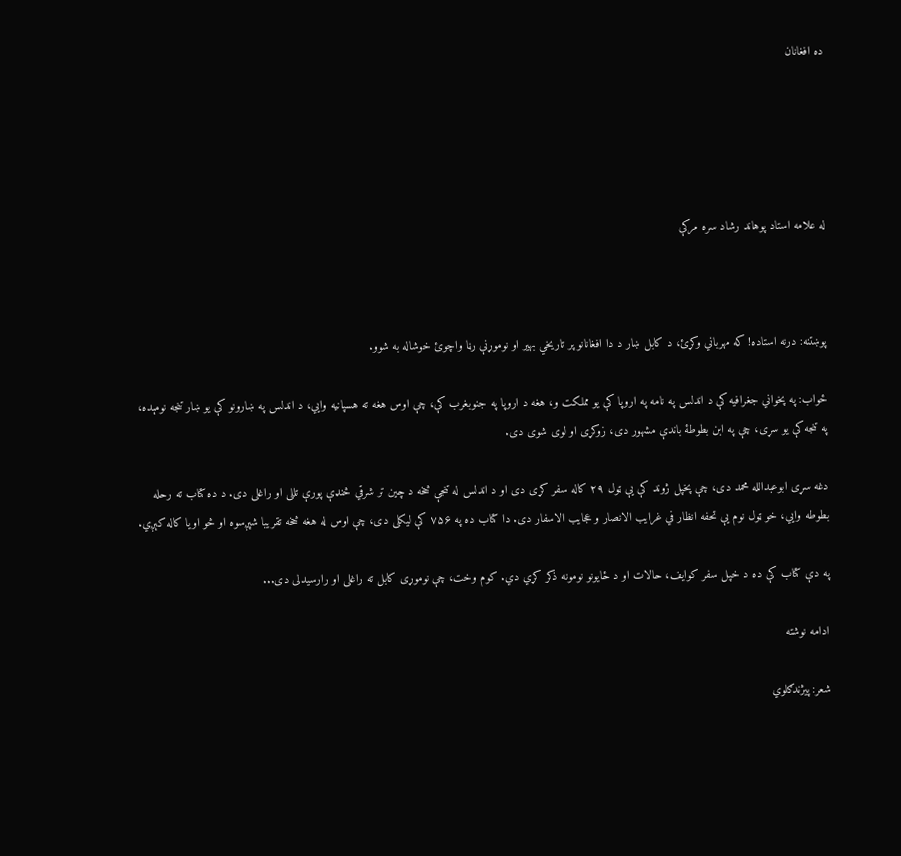ده افغانان





له علامه استاد پوهاند رشاد سره مركې



پوښتنه: درنه استاده! كه مهرباني وكړئ، د كابل ښار د دا افغانانو پر تاريخي بهير او نوموړنې رڼا واچوئ خوشاله به شوو.

ځواب: په پخواني جغرافيه كې د اندلس په نامه په اروپا كې يو مملكت و، هغه د اروپا په جنوبغرب كې، چې اوس هغه ته هسپانيه وايي، د اندلس په ښارونو كې يو ښار تنجه نومېده، په تنجه كې يو سړى، چې په ابن بطوطۀ باندې مشهور دى، زوكړى او لوى شوى دى.

دغه سړى ابوعبدالله محمد دى، چې پخپل ژوند كې يې ټول ۲۹ كاله سفر كړى دى او د اندلس له تنجې څخه د چين تر شرقي څنډې پورې تللى او راغلى دى. د ده كتاب ته رحله بطوطه وايي، خو ټول نوم يې تحفه انظار في غرايب الانصار و عجايب الاسفار دى. دا كتاب ده په ۷۵۶ كې ليكلى دى، چې اوس له هغه څخه تقريبا شپږسوه او څو اويا كاله كېږي.

په دې كتاب كې ده د خپل سفر كوايف، حالات او د ځايونو نومونه ذكر كړي دي. كوم وخت، چې نوموړى كابل ته راغلى او رارسيدلى دى...

ادامه نوشته

شعر: پيژندګلوي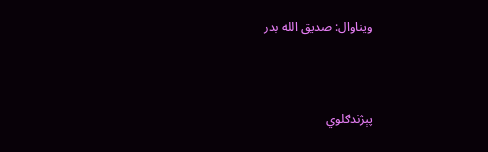ويناوال: صديق الله بدر



پېژندګلوي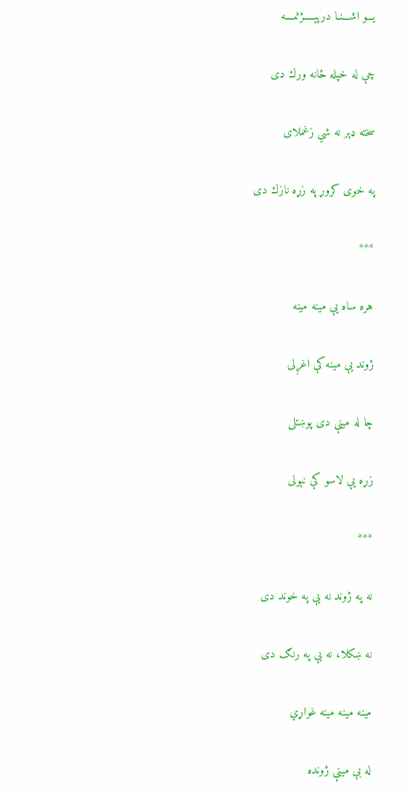يـــو اشـــنـا درپېـــــژنمــــه

چې له خپله ځانه ورك دى

سخته ډېر نه شي زغملاى

په خوى كروړ په زړه نازك دى

***

هره ساه يې مينه مينه

ژوند يې مينه كې اغږلى

چا له مينې دى پوښتلى

زړه يې لاسو كې نېولى

***

نه په ژوند نه يې په خوند دى

نه ښكلا، نه يې په رنګ دى

مينه مينه مينه غواړي

له بې مينې ژونده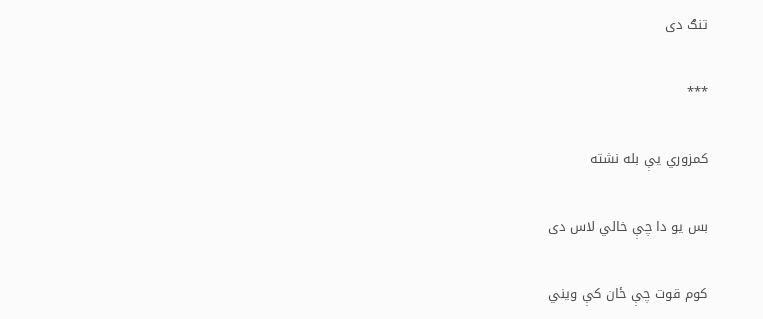تنګ دى

***

كمزوري يې بله نشته

بس يو دا چې خالي لاس دى

كوم قوت چې ځان كې ويني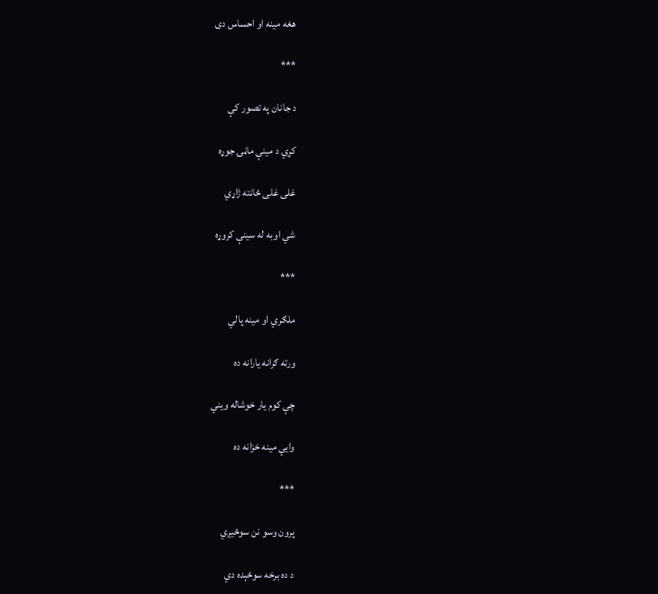هغه مينه او احساس دى

***

د جانان په تصور كې

كړي د مينې ماڼۍ جوړه

غلى غلى ځانته ژاړي

شي اوبه له سينې كروړه

***

ملګري او مينه پالي

ورته ګرانه يارانه ده

چې كوم يار خوشاله ويني

وايي مينه خزانه ده

***

پرون وسو نن سوځيږي

د ده برخه سوځېده دي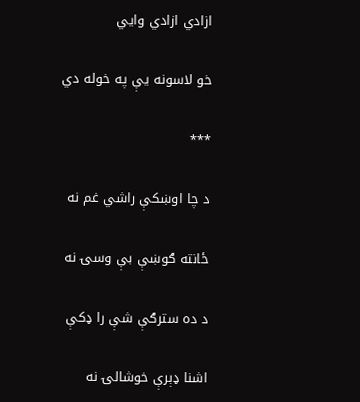ازادي ازادي وايي

خو لاسونه يې په خوله دي

***

د چا اوښكې راشي غم نه

ځانته ګوښې بې وسۍ نه

د ده سترګې شې را ډكې

اشنا ډېرې خوشالۍ نه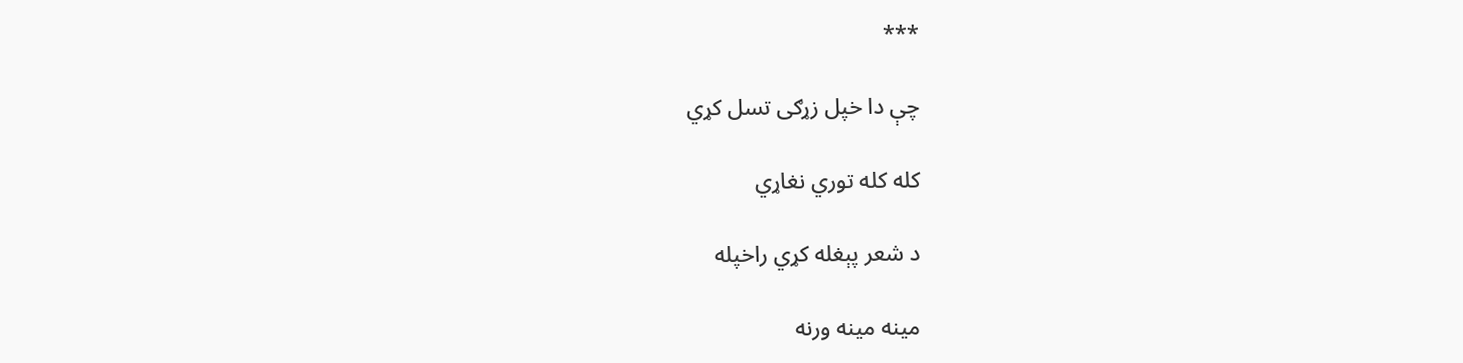***

چې دا خپل زړګى تسل كړي

كله كله توري نغاړي

د شعر پېغله كړي راخپله

مينه مينه ورنه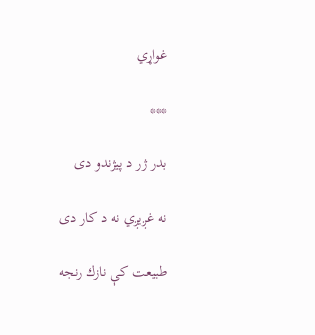غواړي

***

بدر ژر د پيژندو دى

نه غږيږي نه د كار دى

طبيعت كې نازك رنجه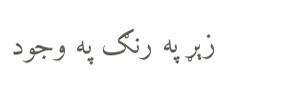زېړ په رنګ په وجود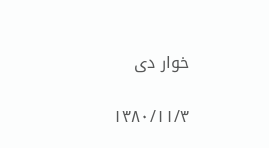خوار دى

۱۳۸۰/۱۱/۳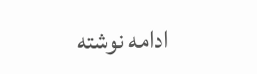ادامه نوشته